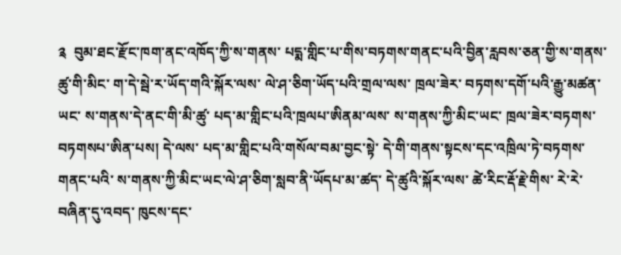༉  བུམ་ཐང་རྫོང་ཁག་ནང་འཁོད་ཀྱི་ས་གནས་ པདྨ་གླིང་པ་གིས་བཏགས་གནང་པའི་བྱིན་རླབས་ཅན་གྱི་ས་གནས་ཚུ་གི་མིང་ ག་དེ་སྦེ་ར་ཡོད་གའི་སྐོར་ལས་ ལེ་ཤ་ཅིག་ཡོད་པའི་གྲལ་ལས་ ཁྲལ་ཟེར་ བཏགས་དགོ་པའི་རྒྱུ་མཚན་ཡང་ ས་གནས་དེ་ནང་གི་མི་ཚུ་ པད་མ་གླིང་པའི་ཁྲལཔ་ཨིནམ་ལས་ ས་གནས་ཀྱི་མིང་ཡང་ ཁྲལ་ཟེར་བཏགས་བཏགསཔ་ཨིན་པས། དེ་ལས་ པད་མ་གླིང་པའི་གསོལ་བམ་བྱང་སྟེ་ དེ་གི་གནས་སྟངས་དང་འཁྲིལ་ཏེ་བཏགས་གནང་པའི་ ས་གནས་ཀྱི་མིང་ཡང་ལེ་ཤ་ཅིག་སླབ་ནི་ཡོདཔ་མ་ཚད་ དེ་ཚུའི་སྐོར་ལས་ ཚེ་རིང་རྡོ་རྗེ་གིས་ རེ་རེ་བཞིན་དུ་འབད་ ཁུངས་དང་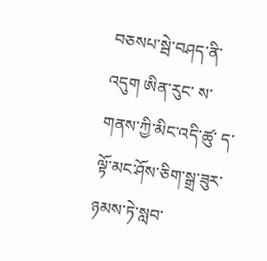བཅསཔ་སྦེ་བཤད་ནི་འདུག ཨིན་རུང་ ས་གནས་ཀྱི་མིང་འདི་ཚུ་ ད་ལྟོ་མང་ཤོས་ཅིག་སྒྲ་ཟུར་ཉམས་ཏེ་སླབ་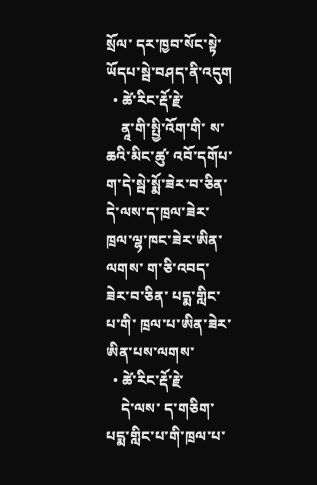སྲོལ་ དར་ཁྱབ་སོང་སྟེ་ཡོདཔ་སྦེ་བཤད་ནི་འདུག
  • ཚེ་རིང་རྡོ་རྗེ་
    ནཱ་གི་སྤྱི་འོག་གི་ ས་ཆའི་མིང་ཚུ་ འབོ་དགོཔ་ག་དེ་སྦེ་སྨོ་ཟེར་བ་ཅིན་ དེ་ལས་ད་ཁྲལ་ཟེར་ ཁྲལ་ལྷ་ཁང་ཟེར་ཨིན་ལགས་ ག་ཅི་འབད་ཟེར་བ་ཅིན་ པདྨ་གླིང་པ་གི་ ཁྲལ་པ་ཨིན་ཟེར་ཨིན་པས་ལགས་
  • ཚེ་རིང་རྡོ་རྗེ་
    དེ་ལས་ ད་གཅིག་པདྨ་གླིང་པ་གི་ཁྲལ་པ་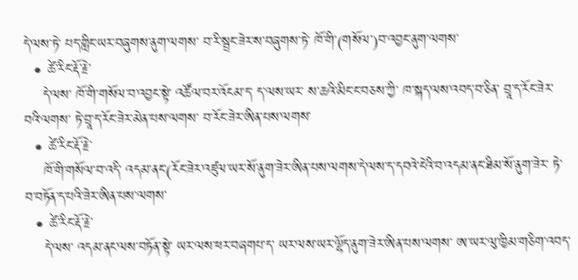དེ་ལས་ཏེ་ པད་གླིང་ཡར་བཞུགས་ནུག་ལགས་ བ་རི་སྦྲང་ཟེར་ས་བཞུགས་ཏེ་ ཁོ་གི་(གསོལ་)བ་འབྱང་ནུག་ལགས་
  • ཚེ་རིང་རྡོ་རྗེ་
    དེ་ལས་ ཁོ་གི་གསོལ་བ་འབྱང་སྟེ་ འཚོལ་བར་འོངམ་ད་ ད་ལས་ཡར་ ས་ཆའི་མིང་ང་བཅས་ཀྱི་ ཁ་སྐད་ལས་འབད་བ་ཅིན་ བྲཱ་ད་རོང་ཟེར་བའི་ལགས་ ཏེ་བྲཱ་ད་རོང་ཟེར་མེན་པས་ལགས་ བ་རོང་ཟེར་ཨིན་པས་ལགས་
  • ཚེ་རིང་རྡོ་རྗེ་
    ཁོ་གི་གསོལ་བ་འདི་ འདམ་ནང་(རོང་ཟེར་འཛུལ་ཡར་སོ་ནུག་ཟེར་ཨིན་པས་ལགས་དེ་ལས་ད་དབའེ་ངེའི་བ་འདམ་ནང་ཐིམ་སོ་ནུག་ཟེར་ ཏེ་བ་བཏོན་ད་པའི་ཟེར་ཨིན་པས་ལགས་
  • ཚེ་རིང་རྡོ་རྗེ་
    དེ་ལས་ འདམ་ནང་ལས་བཏོན་སྟེ་ ཡར་ལས་ཕར་བཞགཔ་ད་ ཡར་ལས་ཡར་ལྷོད་ནུག་ཟེར་ཨིན་པས་ལགས་ ཨ་ཡར་ལུ་ཁྱིམ་གཅིག་འབད་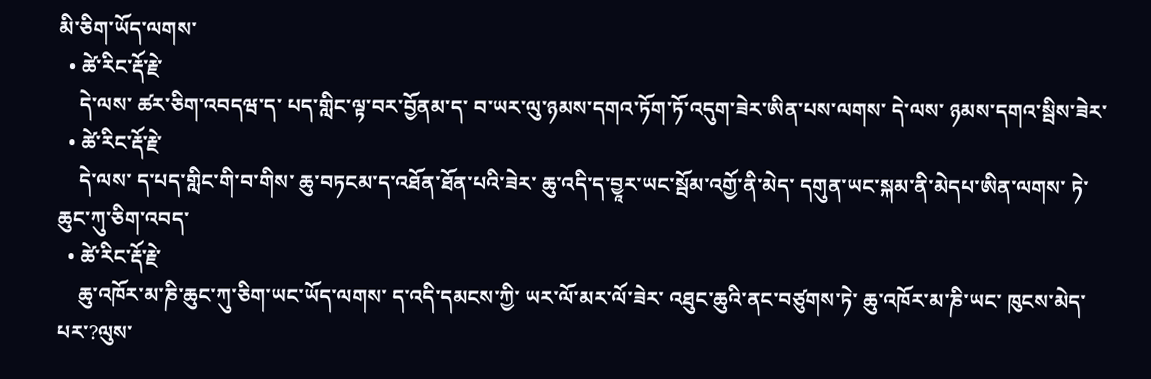མི་ཅིག་ཡོད་ལགས་
  • ཚེ་རིང་རྡོ་རྗེ་
    དེ་ལས་ ཚར་ཅིག་འབདཝ་ད་ པད་གླིང་ལྟ་བར་བྱོནམ་ད་ བ་ཡར་ལུ་ཉམས་དགའ་ཏོག་ཏོ་འདུག་ཟེར་ཨིན་པས་ལགས་ དེ་ལས་ ཉམས་དགའ་སྦིས་ཟེར་
  • ཚེ་རིང་རྡོ་རྗེ་
    དེ་ལས་ ད་པད་གླིང་གི་བ་གིས་ ཆུ་བཏངམ་ད་འཐོན་ཐོན་པའི་ཟེར་ ཆུ་འདི་ད་བྱཱར་ཡང་སྦོམ་འགྱོ་ནི་མེད་ དགུན་ཡང་སྐམ་ནི་མེདཔ་ཨིན་ལགས་ ཏེ་ཆུང་ཀུ་ཅིག་འབད་
  • ཚེ་རིང་རྡོ་རྗེ་
    ཆུ་འཁོར་མ་ཎི་ཆུང་ཀུ་ཅིག་ཡང་ཡོད་ལགས་ ད་འདི་དམངས་ཀྱི་ ཡར་ལོ་མར་ལོ་ཟེར་ འཐུང་ཆུའི་ནང་བཙུགས་ཏེ་ ཆུ་འཁོར་མ་ཎི་ཡང་ ཁུངས་མེད་པར་?ལུས་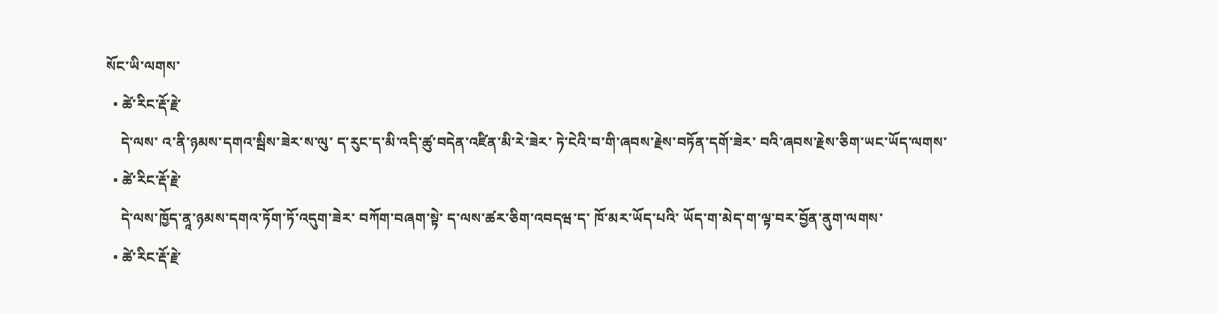སོང་ཡི་ལགས་
  • ཚེ་རིང་རྡོ་རྗེ་
    དེ་ལས་ འ་ནི་ཉམས་དགའ་སྦིས་ཟེར་ས་ལུ་ ད་རུང་ད་མི་འདི་ཚུ་བདེན་འཛིན་མི་རེ་ཟེར་ ཏེ་ངེའི་བ་གི་ཞབས་རྗེས་བཏོན་དགོ་ཟེར་ བའི་ཞབས་རྗེས་ཅིག་ཡང་ཡོད་ལགས་
  • ཚེ་རིང་རྡོ་རྗེ་
    དེ་ལས་ཁྱོད་ནཱ་ཉམས་དགའ་ཏོག་ཏོ་འདུག་ཟེར་ བཀོག་བཞག་སྟེ་ ད་ལས་ཚར་ཅིག་འབདཝ་ད་ ཁོ་མར་ཡོད་པའི་ ཡོད་ག་མེད་ག་ལྟ་བར་བྱོན་ནུག་ལགས་
  • ཚེ་རིང་རྡོ་རྗེ་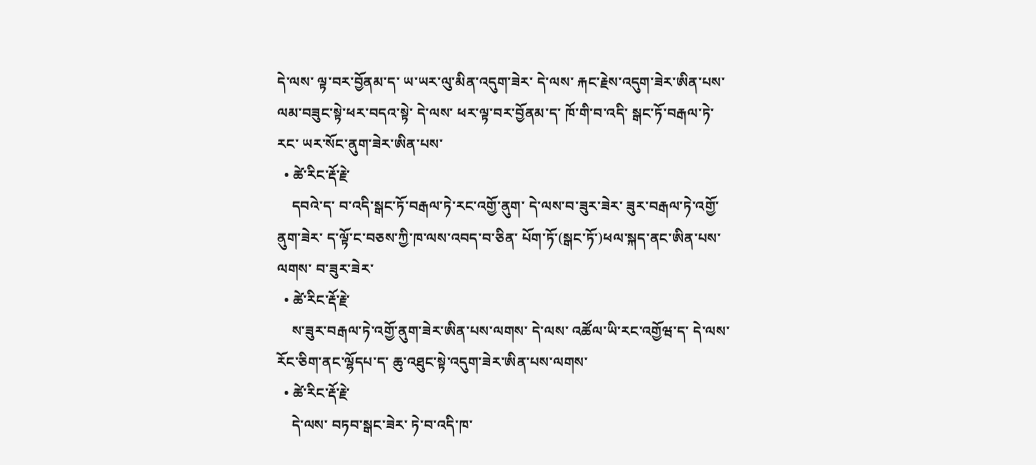དེ་ལས་ ལྟ་བར་བྱོནམ་ད་ ཡ་ཡར་ལུ་མིན་འདུག་ཟེར་ དེ་ལས་ རྐང་རྗེས་འདུག་ཟེར་ཨིན་པས་ ལམ་བཟུང་སྟེ་ཕར་བདའ་སྟེ་ དེ་ལས་ ཕར་ལྟ་བར་བྱོནམ་ད་ ཁོ་གི་བ་འདི་ སྒང་ཏོ་བརྒལ་ཏེ་རང་ ཡར་སོང་ནུག་ཟེར་ཨིན་པས་
  • ཚེ་རིང་རྡོ་རྗེ་
    དབའེ་ད་ བ་འདི་སྒང་ཏོ་བརྒལ་ཏེ་རང་འགྱོ་ནུག་ དེ་ལས་བ་ཟུར་ཟེར་ ཟུར་བརྒལ་ཏེ་འགྱོ་ནུག་ཟེར་ ད་ལྟོ་ང་བཅས་ཀྱི་ཁ་ལས་འབད་བ་ཅིན་ པོག་ཏོ་(སྒང་ཏོ་)ཕལ་སྐད་ནང་ཨིན་པས་ལགས་ བ་ཟུར་ཟེར་
  • ཚེ་རིང་རྡོ་རྗེ་
    ས་ཟུར་བརྒལ་ཏེ་འགྱོ་ནུག་ཟེར་ཨིན་པས་ལགས་ དེ་ལས་ འཚོལ་ཡི་རང་འགྱོཝ་ད་ དེ་ལས་ རོང་ཅིག་ནང་ལྷོདཔ་ད་ ཆུ་འཐུང་སྟེ་འདུག་ཟེར་ཨིན་པས་ལགས་
  • ཚེ་རིང་རྡོ་རྗེ་
    དེ་ལས་ བཏབ་སྒང་ཟེར་ ཏེ་བ་འདི་ཁ་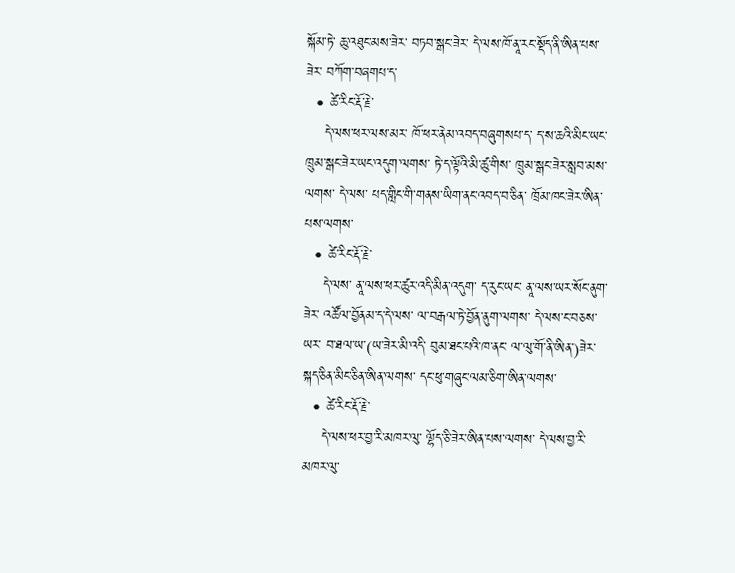སྐོམ་ཏེ་ ཆུ་འཐུང་མས་ཟེར་ བཏབ་སྒང་ཟེར་ དེ་ལས་ཁོ་ནཱ་རང་སྡོད་ནི་ཨིན་པས་ཟེར་ བཀོག་བཞགཔ་ད་
  • ཚེ་རིང་རྡོ་རྗེ་
    དེ་ལས་ཕར་ལས་མར་ ཁོ་ཕར་ནེམ་འབད་བཞུགསཔ་ད་ ད་ས་ཆའི་མིང་ཡང་ ཁྲུམ་སྒང་ཟེར་ཡང་འདུག་ལགས་ ཏེ་ད་ལྟོའི་མི་ཚུ་གིས་ ཁྲུམ་སྒང་ཟེར་སླབ་མས་ལགས་ དེ་ལས་ པད་གླིང་གི་གནས་ཡིག་ནང་འབད་བ་ཅིན་ ཁྲོམ་ཁང་ཟེར་ཨིན་པས་ལགས་
  • ཚེ་རིང་རྡོ་རྗེ་
    དེ་ལས་ ནཱ་ལས་ཕར་ཚུར་འདི་མིན་འདུག་ ད་རུང་ཡང་ ནཱ་ལས་ཡར་སོང་ནུག་ཟེར་ འཚོལ་བྱོནམ་ད་དེ་ལས་ ལ་བརྒལ་ཏེ་བྱོན་ནུག་ལགས་ དེ་ལས་ང་བཅས་ཡར་ བ་ཐལ་ཡ་(ཡ་ཟེར་མི་འདི་ བུམ་ཐང་པའི་ཁ་ནང་ ལ་ལུ་གོ་ནི་ཨིན་)ཟེར་ སྐད་ཅིན་མིང་ཅིན་ཨིན་ལགས་ དང་ཕུ་གཞུང་ལམ་ཅིག་ཨིན་ལགས་
  • ཚེ་རིང་རྡོ་རྗེ་
    དེ་ལས་ཕར་བྱ་རི་མཁར་ལུ་ ལྷོད་ཅི་ཟེར་ཨིན་པས་ལགས་ དེ་ལས་བྱ་རི་མཁར་ལུ་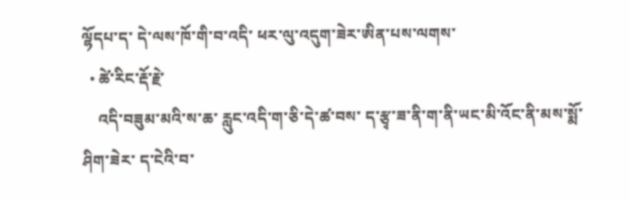ལྷོདཔ་ད་ དེ་ལས་ཁོ་གི་བ་འདི་ ཕར་ལུ་འདུག་ཟེར་ཨིན་པས་ལགས་
  • ཚེ་རིང་རྡོ་རྗེ་
    འདི་བཟུམ་མའི་ས་ཆ་ རླུང་འདི་ག་ཅི་དེ་ཚ་བས་ ད་རྩྭ་ཟ་ནི་ག་ནི་ཡང་མི་འོང་ནི་མས་སྨོ་ཤིག་ཟེར་ ད་ངེའི་བ་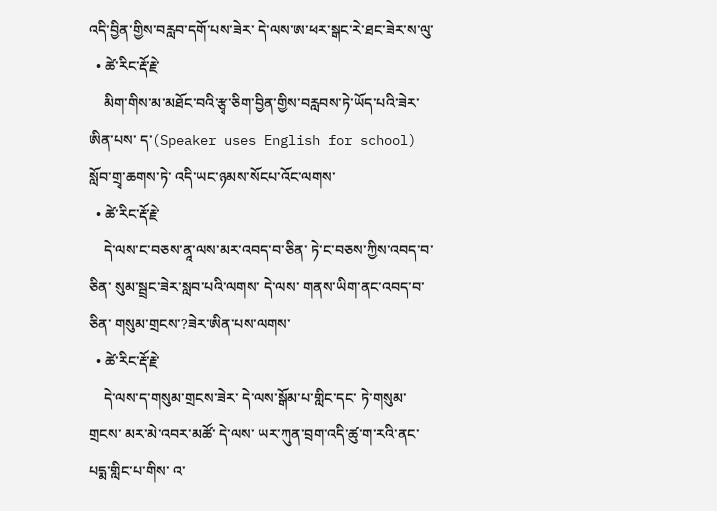འདི་བྱིན་གྱིས་བརླབ་དགོ་པས་ཟེར་ དེ་ལས་ཨ་ཕར་སྒང་རེ་ཐང་ཟེར་ས་ལུ་
  • ཚེ་རིང་རྡོ་རྗེ་
    མིག་གིས་མ་མཐོང་བའི་རྩྭ་ཅིག་བྱིན་གྱིས་བརླབས་ཏེ་ཡོད་པའི་ཟེར་ཨིན་པས་ ད་(Speaker uses English for school) སློབ་གྲྭ་ཆགས་ཏེ་ འདི་ཡང་ཉམས་སོངཔ་འོང་ལགས་
  • ཚེ་རིང་རྡོ་རྗེ་
    དེ་ལས་ང་བཅས་ནཱ་ལས་མར་འབད་བ་ཅིན་ ཏེ་ང་བཅས་ཀྱིས་འབད་བ་ཅིན་ སུམ་སྦྲང་ཟེར་སླབ་པའི་ལགས་ དེ་ལས་ གནས་ཡིག་ནང་འབད་བ་ཅིན་ གསུམ་གྲངས་?ཟེར་ཨིན་པས་ལགས་
  • ཚེ་རིང་རྡོ་རྗེ་
    དེ་ལས་ད་གསུམ་གྲངས་ཟེར་ དེ་ལས་སྒོམ་པ་གླིང་དང་ ཏེ་གསུམ་གྲངས་ མར་མེ་འབར་མཚོ་ དེ་ལས་ ཡར་ཀུན་བྲག་འདི་ཚུ་ག་རའི་ནང་ པདྨ་གླིང་པ་གིས་ འ་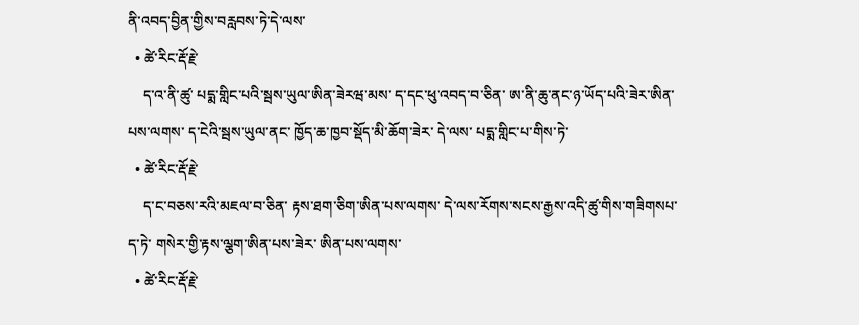ནི་འབད་བྱིན་གྱིས་བརླབས་ཏེ་དེ་ལས་
  • ཚེ་རིང་རྡོ་རྗེ་
    ད་འ་ནི་ཚུ་ པདྨ་གླིང་པའི་སྦས་ཡུལ་ཨིན་ཟེརཝ་མས་ ད་དང་ཕུ་འབད་བ་ཅིན་ ཨ་ནི་ཆུ་ནང་ཉ་ཡོད་པའི་ཟེར་ཨིན་པས་ལགས་ ད་ངེའི་སྦས་ཡུལ་ནང་ ཁྱོད་ཆ་ཁྱབ་སྡོད་མི་ཆོག་ཟེར་ དེ་ལས་ པདྨ་གླིང་པ་གིས་ཏེ་
  • ཚེ་རིང་རྡོ་རྗེ་
    ད་ང་བཅས་རའི་མཇལ་བ་ཅིན་ རྟས་ཐག་ཅིག་ཨིན་པས་ལགས་ དེ་ལས་རོགས་སངས་རྒྱས་འདི་ཚུ་གིས་གཟིགསཔ་ད་ཏེ་ གསེར་གྱི་རྟས་ལྕག་ཨིན་པས་ཟེར་ ཨིན་པས་ལགས་
  • ཚེ་རིང་རྡོ་རྗེ་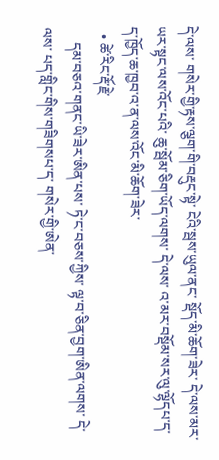དེ་ལས་ གསེར་གྱི་རྟས་ལྕག་གི་བརྡུང་སྟེ་ ངེའི་སྦས་ཡུལ་ནང་ སྡོད་མི་ཆོག་ཟེར་ དེ་ལས་མར་ ཡར་སྟང་ལས་འོང་པའི་ ཆུ་སྦོམ་ཅིག་ཡོད་ལགས་ དེ་ལས་ འ་མར་བསྡོམ་སར་ལུ་ལྷོདཔ་ད་ ད་ཁྱོད་ཆ་ཁྱབ་འ་ན་ལས་འོང་མི་ཆོག་ཟེར་
  • ཚེ་རིང་རྡོ་རྗེ་
    དམ་བཅའ་གནང་ཡི་ཟེར་ཨིན་པས་ ཏེ་ང་བཅས་ཀྱིས་ ལྟ་བ་ཅིན་བྱག་ཨིན་ལགས་ དེ་ལས་ པད་གླིང་གིས་གཟིགསཔ་ད་ གསེར་གྱི་ཨེན་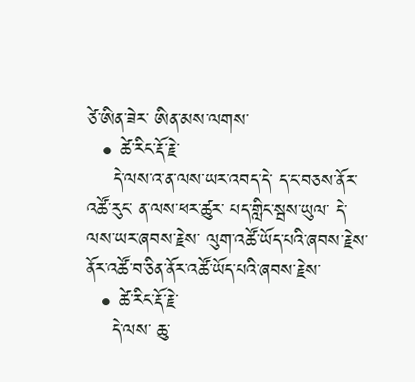ཙེ་ཨིན་ཟེར་ ཨིན་མས་ལགས་
  • ཚེ་རིང་རྡོ་རྗེ་
    དེ་ལས་འ་ན་ལས་ཡར་འབད་དེ་ ད་ང་བཅས་ནོར་འཚོ་རུང་ ན་ལས་ཕར་ཚུར་ པད་གླིང་སྦས་ཡུལ་ དེ་ལས་ཡར་ཞབས་རྗེས་ ལུག་འཚོ་ཡོད་པའི་ཞབས་རྗེས་ ནོར་འཚོ་བ་ཅིན་ནོར་འཚོ་ཡོད་པའི་ཞབས་རྗེས་
  • ཚེ་རིང་རྡོ་རྗེ་
    དེ་ལས་ ཆུ་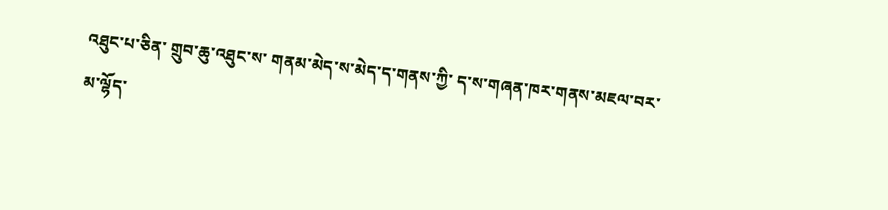འཐུང་པ་ཅིན་ གྲུབ་ཆུ་འཐུང་ས་ གནམ་མེད་ས་མེད་ད་གནས་ཀྱི་ ད་ས་གཞན་ཁར་གནས་མཇལ་བར་མ་ལྷོད་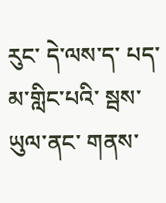རུང་ དེ་ལས་ད་ པད་མ་གླིང་པའི་ སྦས་ཡུལ་ནང་ གནས་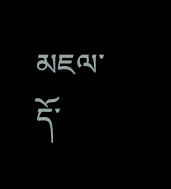མཇལ་དོ་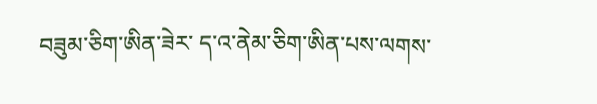བཟུམ་ཅིག་ཨིན་ཟེར་ ད་འ་ནེམ་ཅིག་ཨིན་པས་ལགས་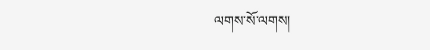ལགས་སོ་ལགས།